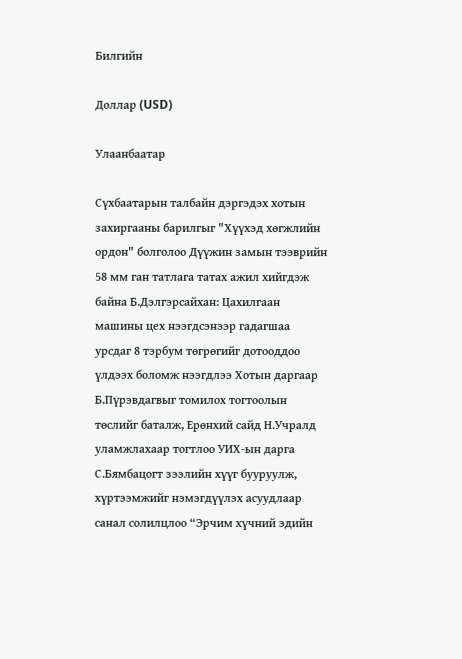Билгийн

Доллар (USD)

Улаанбаатар

Сүхбаатарын талбайн дэргэдэх хотын захиргааны барилгыг "Хүүхэд хөгжлийн ордон" болголоо Дүүжин замын тээврийн 58 мм ган татлага татах ажил хийгдэж байна Б.Дэлгэрсайхан: Цахилгаан машины цех нээгдсэнээр гадагшаа урсдаг 8 тэрбум төгрөгийг дотооддоо үлдээх боломж нээгдлээ Хотын даргаар Б.Пүрэвдагвыг томилох тогтоолын төслийг баталж, Ерөнхий сайд Н.Учралд уламжлахаар тогтлоо УИХ-ын дарга С.Бямбацогт зээлийн хүүг бууруулж, хүртээмжийг нэмэгдүүлэх асуудлаар санал солилцлоо “Эрчим хүчний эдийн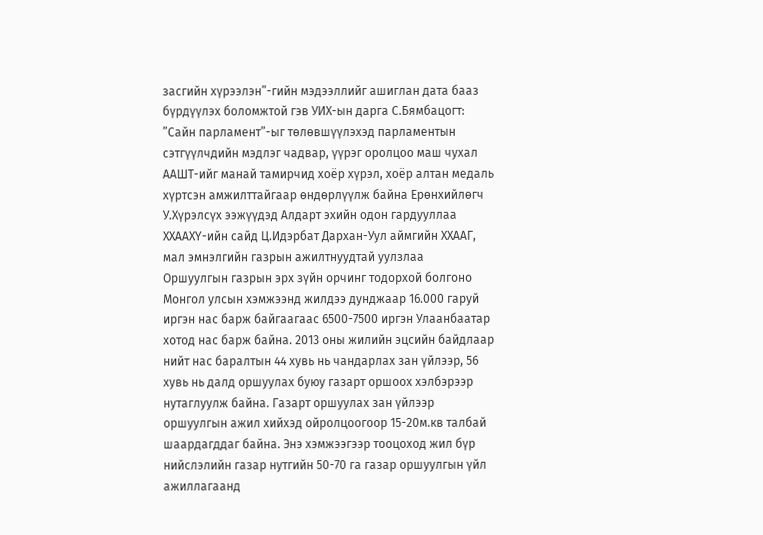засгийн хүрээлэн”-гийн мэдээллийг ашиглан дата бааз бүрдүүлэх боломжтой гэв УИХ-ын дарга С.Бямбацогт: ”Сайн парламент”-ыг төлөвшүүлэхэд парламентын сэтгүүлчдийн мэдлэг чадвар, үүрэг оролцоо маш чухал ААШТ-ийг манай тамирчид хоёр хүрэл, хоёр алтан медаль хүртсэн амжилттайгаар өндөрлүүлж байна Ерөнхийлөгч У.Хүрэлсүх ээжүүдэд Алдарт эхийн одон гардууллаа ХХААХҮ-ийн сайд Ц.Идэрбат Дархан-Уул аймгийн ХХААГ, мал эмнэлгийн газрын ажилтнуудтай уулзлаа
Оршуулгын газрын эрх зүйн орчинг тодорхой болгоно
Монгол улсын хэмжээнд жилдээ дунджаар 16.000 гаруй иргэн нас барж байгаагаас 6500-7500 иргэн Улаанбаатар хотод нас барж байна. 2013 оны жилийн эцсийн байдлаар нийт нас баралтын 44 хувь нь чандарлах зан үйлээр, 56 хувь нь далд оршуулах буюу газарт оршоох хэлбэрээр нутаглуулж байна. Газарт оршуулах зан үйлээр оршуулгын ажил хийхэд ойролцоогоор 15-20м.кв талбай шаардагддаг байна. Энэ хэмжээгээр тооцоход жил бүр нийслэлийн газар нутгийн 50-70 га газар оршуулгын үйл ажиллагаанд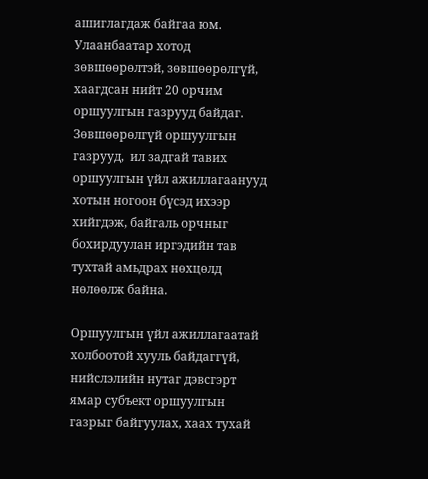ашиглагдаж байгаа юм.
Улаанбаатар хотод зөвшөөрөлтэй, зөвшөөрөлгүй, хаагдсан нийт 20 орчим  оршуулгын газрууд байдаг. Зөвшөөрөлгүй оршуулгын газрууд,  ил задгай тавих оршуулгын үйл ажиллагаанууд хотын ногоон бүсэд ихээр хийгдэж, байгаль орчныг бохирдуулан иргэдийн тав тухтай амьдрах нөхцөлд нөлөөлж байна.

Оршуулгын үйл ажиллагаатай холбоотой хууль байдаггүй, нийслэлийн нутаг дэвсгэрт ямар субъект оршуулгын газрыг байгуулах, хаах тухай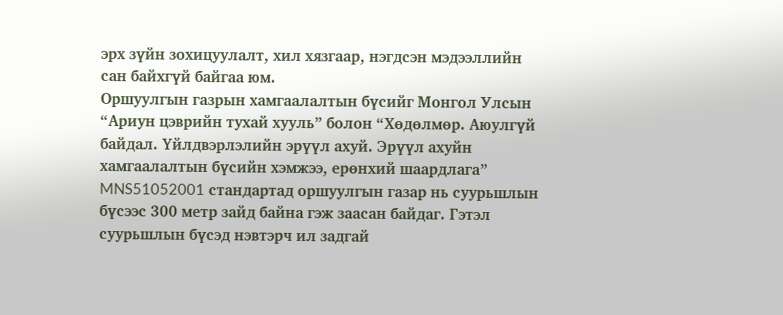эрх зүйн зохицуулалт, хил хязгаар, нэгдсэн мэдээллийн сан байхгүй байгаа юм.
Оршуулгын газрын хамгаалалтын бүсийг Монгол Улсын “Ариун цэврийн тухай хууль” болон “Хөдөлмөр. Аюулгүй байдал. Үйлдвэрлэлийн эрүүл ахуй. Эрүүл ахуйн хамгаалалтын бүсийн хэмжээ, ерөнхий шаардлага” MNS51052001 стандартад оршуулгын газар нь суурьшлын бүсээс 300 метр зайд байна гэж заасан байдаг. Гэтэл суурьшлын бүсэд нэвтэрч ил задгай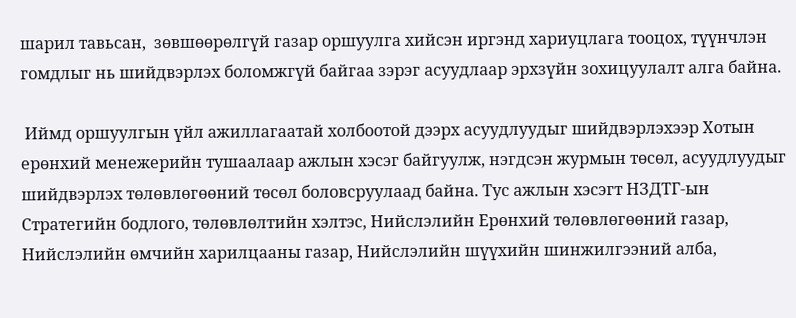шарил тавьсан,  зөвшөөрөлгүй газар оршуулга хийсэн иргэнд хариуцлага тооцох, түүнчлэн гомдлыг нь шийдвэрлэх боломжгүй байгаа зэрэг асуудлаар эрхзүйн зохицуулалт алга байна.

 Иймд оршуулгын үйл ажиллагаатай холбоотой дээрх асуудлуудыг шийдвэрлэхээр Хотын ерөнхий менежерийн тушаалаар ажлын хэсэг байгуулж, нэгдсэн журмын төсөл, асуудлуудыг шийдвэрлэх төлөвлөгөөний төсөл боловсруулаад байна. Тус ажлын хэсэгт НЗДТГ-ын Стратегийн бодлого, төлөвлөлтийн хэлтэс, Нийслэлийн Ерөнхий төлөвлөгөөний газар, Нийслэлийн өмчийн харилцааны газар, Нийслэлийн шүүхийн шинжилгээний алба,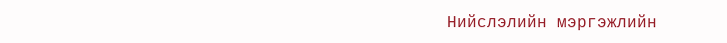Нийслэлийн мэргэжлийн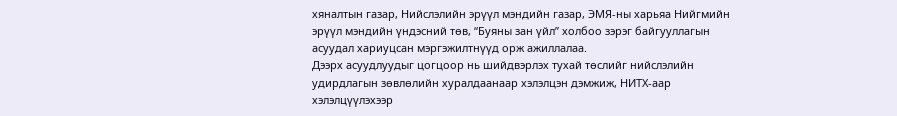хяналтын газар, Нийслэлийн эрүүл мэндийн газар, ЭМЯ-ны харьяа Нийгмийн эрүүл мэндийн үндэсний төв, “Буяны зан үйл” холбоо зэрэг байгууллагын асуудал хариуцсан мэргэжилтнүүд орж ажиллалаа.
Дээрх асуудлуудыг цогцоор нь шийдвэрлэх тухай төслийг нийслэлийн удирдлагын зөвлөлийн хуралдаанаар хэлэлцэн дэмжиж, НИТХ-аар хэлэлцүүлэхээр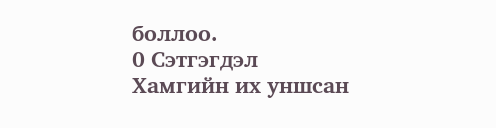боллоо.
0 Сэтгэгдэл
Хамгийн их уншсан